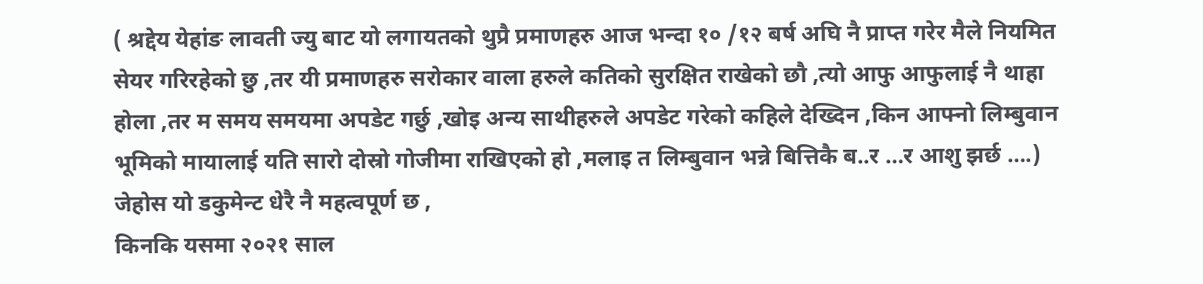( श्रद्देय येहांङ लावती ज्यु बाट यो लगायतको थुप्रै प्रमाणहरु आज भन्दा १० /१२ बर्ष अघि नै प्राप्त गरेर मैले नियमित सेयर गरिरहेको छु ,तर यी प्रमाणहरु सरोकार वाला हरुले कतिको सुरक्षित राखेको छौ ,त्यो आफु आफुलाई नै थाहा होला ,तर म समय समयमा अपडेट गर्छु ,खोइ अन्य साथीहरुले अपडेट गरेको कहिले देख्दिन ,किन आफ्नो लिम्बुवान भूमिको मायालाई यति सारो दोस्रो गोजीमा राखिएको हो ,मलाइ त लिम्बुवान भन्ने बित्तिकै ब..र …र आशु झर्छ ….)
जेहोस यो डकुमेन्ट धेरै नै महत्वपूर्ण छ ,
किनकि यसमा २०२१ साल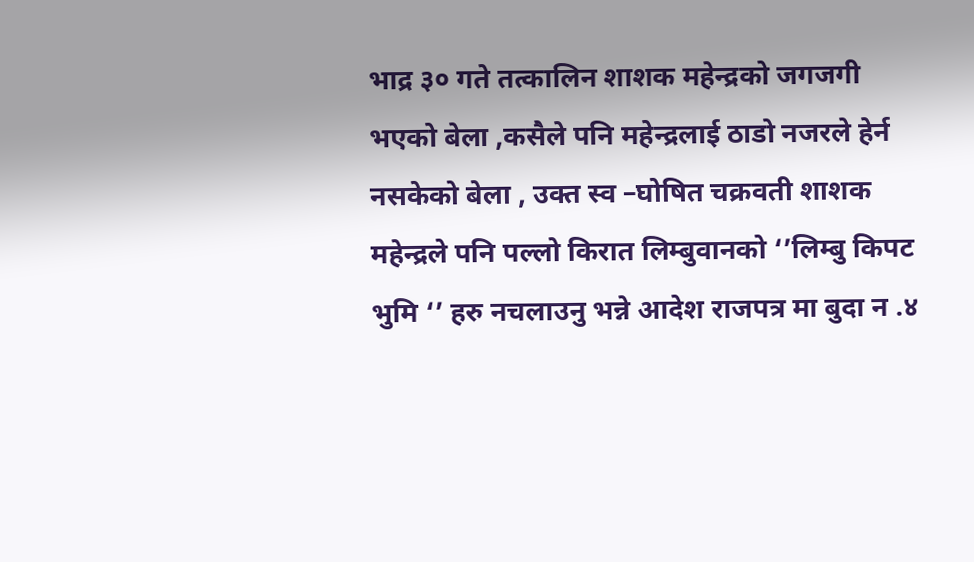भाद्र ३० गते तत्कालिन शाशक महेन्द्रको जगजगी भएको बेला ,कसैले पनि महेन्द्रलाई ठाडो नजरले हेर्न नसकेको बेला , उक्त स्व –घोषित चक्रवती शाशक महेन्द्रले पनि पल्लो किरात लिम्बुवानको ‘’लिम्बु किपट भुमि ‘’ हरु नचलाउनु भन्ने आदेश राजपत्र मा बुदा न .४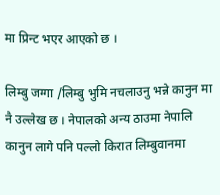मा प्रिन्ट भएर आएको छ ।

लिम्बु जग्गा /लिम्बु भुमि नचलाउनु भन्ने कानुन मा नै उल्लेख छ । नेपालको अन्य ठाउमा नेपालि कानुन लागे पनि पल्लो किरात लिम्बुवानमा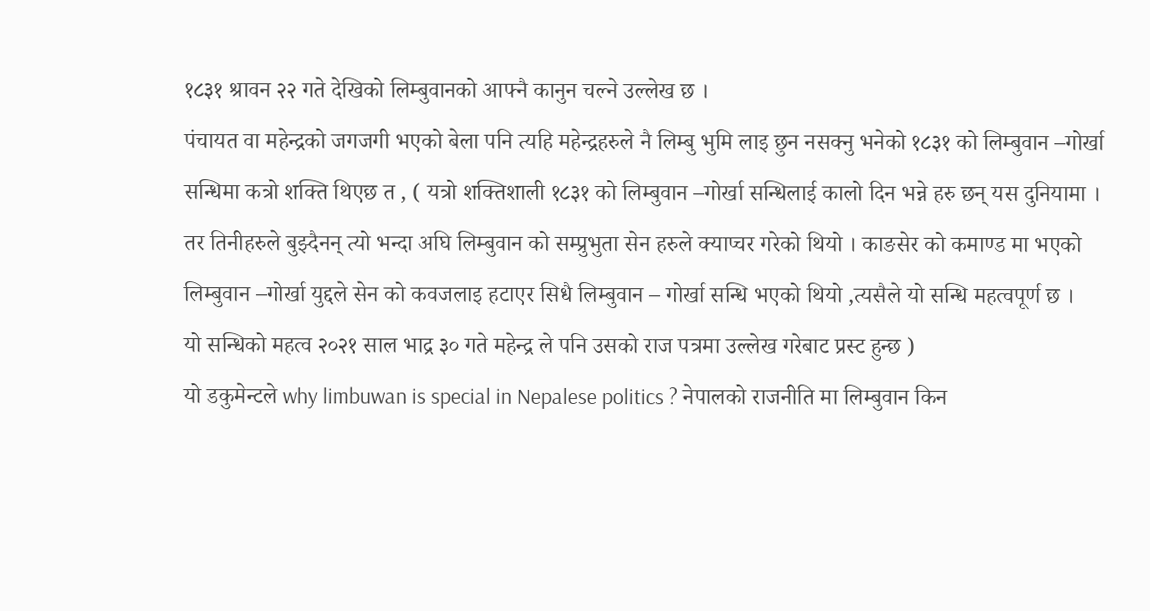१८३१ श्रावन २२ गते देखिको लिम्बुवानको आफ्नै कानुन चल्ने उल्लेख छ ।
पंचायत वा महेन्द्रको जगजगी भएको बेला पनि त्यहि महेन्द्रहरुले नै लिम्बु भुमि लाइ छुन नसक्नु भनेको १८३१ को लिम्बुवान –गोर्खा सन्धिमा कत्रो शक्ति थिएछ त , ( यत्रो शक्तिशाली १८३१ को लिम्बुवान –गोर्खा सन्धिलाई कालो दिन भन्ने हरु छन् यस दुनियामा । तर तिनीहरुले बुझ्दैनन् त्यो भन्दा अघि लिम्बुवान को सम्प्रुभुता सेन हरुले क्याप्चर गरेको थियो । काङसेर को कमाण्ड मा भएको लिम्बुवान –गोर्खा युद्दले सेन को कवजलाइ हटाएर सिधै लिम्बुवान – गोर्खा सन्धि भएको थियो ,त्यसैले यो सन्धि महत्वपूर्ण छ ।
यो सन्धिको महत्व २०२१ साल भाद्र ३० गते महेन्द्र ले पनि उसको राज पत्रमा उल्लेख गरेबाट प्रस्ट हुन्छ )
यो डकुमेन्टले why limbuwan is special in Nepalese politics ? नेपालको राजनीति मा लिम्बुवान किन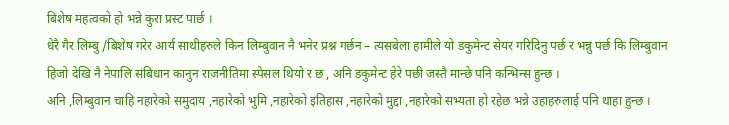बिशेष महत्वको हो भन्ने कुरा प्रस्ट पार्छ ।
धेरै गैर लिम्बु /बिशेष गरेर आर्य साथीहरुले किन लिम्बुवान नै भनेर प्रश्न गर्छन – त्यसबेला हामीले यो डकुमेन्ट सेयर गरिदिनु पर्छ र भन्नु पर्छ कि लिम्बुवान हिजो देखि नै नेपालि संबिधान कानुन राजनीतिमा स्पेसल थियो र छ , अनि डकुमेन्ट हेरे पछी जस्तै मान्छे पनि कन्भिन्स हुन्छ ।
अनि ,लिम्बुवान चाहि नहारेको समुदाय ,नहारेको भुमि ,नहारेको इतिहास ,नहारेको मुद्दा ,नहारेको सभ्यता हो रहेछ भन्ने उहाहरुलाई पनि थाहा हुन्छ ।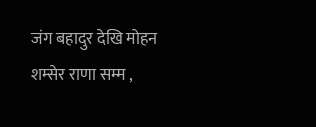जंग बहादुर देखि मोहन शम्सेर राणा सम्म ,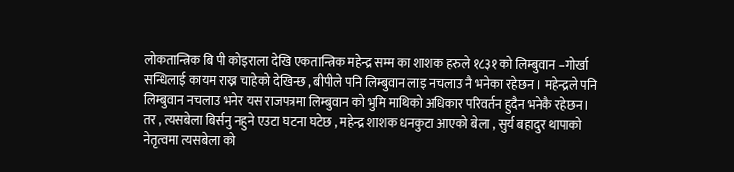लोकतान्त्रिक बि पी कोइराला देखि एकतान्त्रिक महेन्द्र सम्म का शाशक हरुले १८३१ को लिम्बुवान –गोर्खा सन्धिलाई कायम राख्न चाहेको देखिन्छ , बीपीले पनि लिम्बुवान लाइ नचलाउ नै भनेका रहेछन । महेन्द्रले पनि लिम्बुवान नचलाउ भनेर यस राजपत्रमा लिम्बुवान को भुमि माथिको अधिकार परिवर्तन हुदैन भनेकै रहेछन।
तर , त्यसबेला बिर्सनु नहुने एउटा घटना घटेछ , महेन्द्र शाशक धनकुटा आएको बेला , सुर्य बहादुर थापाको नेतृत्वमा त्यसबेला को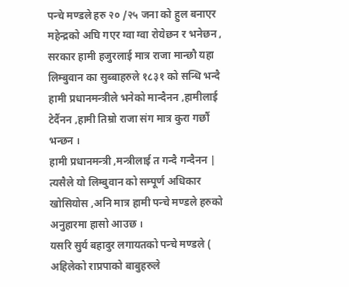पन्चे मण्डले हरु २० /२५ जना को हुल बनाएर महेन्द्रको अघि गएर ग्वा ग्वा रोयेछन र भनेछन , सरकार हामी हजुरलाई मात्र राजा मान्छौ यहा लिम्बुवान का सुब्बाहरुले १८३१ को सन्धि भन्दै हामी प्रधानमन्त्रीले भनेको मान्दैनन ,हामीलाई टेर्दैनन ,हामी तिम्रो राजा संग मात्र कुरा गर्छौ भन्छन ।
हामी प्रधानमन्त्री ,मन्त्रीलाई त गन्दै गन्दैनन | त्यसैले यो लिम्बुवान को सम्पूर्ण अधिकार खोसियोस ,अनि मात्र हामी पन्चे मण्डले हरुको अनुहारमा हासो आउछ ।
यसरि सुर्य बहादुर लगायतको पन्चे मण्डले ( अहिलेको राप्रपाको बाबुहरुले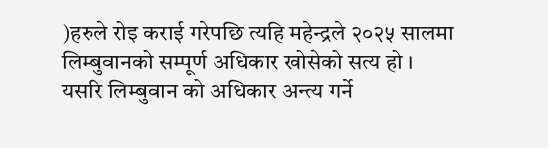)हरुले रोइ कराई गरेपछि त्यहि महेन्द्रले २०२५ सालमा लिम्बुवानको सम्पूर्ण अधिकार खोसेको सत्य हो ।
यसरि लिम्बुवान को अधिकार अन्त्य गर्ने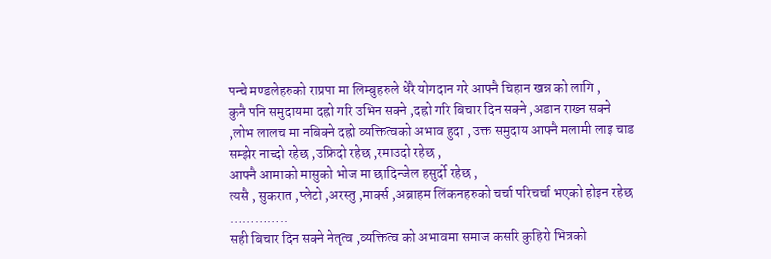पन्चे मण्डलेहरुको राप्रपा मा लिम्बुहरुले धेरै योगदान गरे आफ्नै चिहान खन्न को लागि ,
कुनै पनि समुदायमा दह्रो गरि उभिन सक्ने ,दह्रो गरि बिचार दिन सक्ने ,अडान राख्न सक्ने ,लोभ लालच मा नबिक्ने दह्रो व्यक्तित्वको अभाव हुदा , उक्त समुदाय आफ्नै मलामी लाइ चाड सम्झेर नाच्दो रहेछ ,उफ्रिदो रहेछ ,रमाउदो रहेछ ,
आफ्नै आमाको मासुको भोज मा छादिन्जेल हसुर्दो रहेछ ,
त्यसै , सुकरात ,प्लेटो ,अरस्तु ,मार्क्स ,अब्राहम लिंकनहरुको चर्चा परिचर्चा भएको होइन रहेछ …………..
सही बिचार दिन सक्ने नेतृत्व ,व्यक्तित्व को अभावमा समाज कसरि कुहिरो भित्रको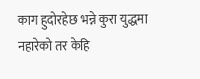काग हुदोरहेछ भन्ने कुरा युद्धमा नहारेको तर केहि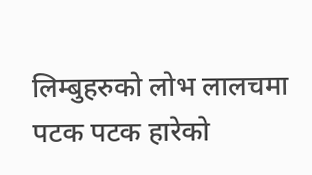लिम्बुहरुको लोभ लालचमा पटक पटक हारेको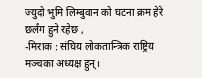ज्युदो भुमि लिम्बुवान को घटना क्रम हेरे छर्लंग हुने रहेछ ,
-मिराक : संघिय लोकतान्त्रिक राष्ट्रिय मञ्चका अध्यक्ष हुन्।